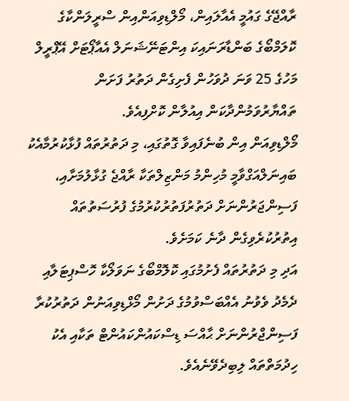ރާއްޖޭގެ ގައުމީ އެއާލައިން، މޯލްޑިވިއަންއިން ސްރީލަންކާގެ ކޮލަމްބޯގެ ބަންޑާރަނައިކަ އިންޓަނޭޝަނަލް އެއާޕޯޓަށް އޭޕްރީލް މަހުގެ 25 ވަނަ ދުވަހުން ފެށިގެން ދަތުރު ފަށަން ތައްޔާރުވަމުންދާކަން އިއުލާން ކޮށްފިއެވެ.
މޯލްޑިވިއަން އިން ބުނެފައިވާ ގޮތުގައި، މި ދަތުރުތައް ފުޅާކުރުމާއެކު ބައިނަލްއަގްވާމީ މުހިންމު މަންޒިލްތަކާ ރާއްޖެ ގުޅާލުމަށާއި، ފަސިންޖަރުންނަށް ދަތުރުފަތުރުކުރުމުގެ ފުރުސަތުތައް އިތުރުކުރެވިގެން ދާނެ ކަމަށެވެ.
އަދި މި ދަތުރުތައް ފެށުމުގައި ކޮލޮމްބޯގެ ނަވަލޯކާ ހޮސްޕިޓަލާއި ދެމެދު ވެވުނު އެއްބަސްވުމުގެ ދަށުން މޯޅްޑިވިއަނުން ދަތުރުކުރާ ފަސިންޖްރުންނަށް ޙާއްސަ ޑިސްކައުންކައުންޓް ތަކާއި އެކު ހިދުމަތްތައް ލިބިދެވޭނެއެވެ.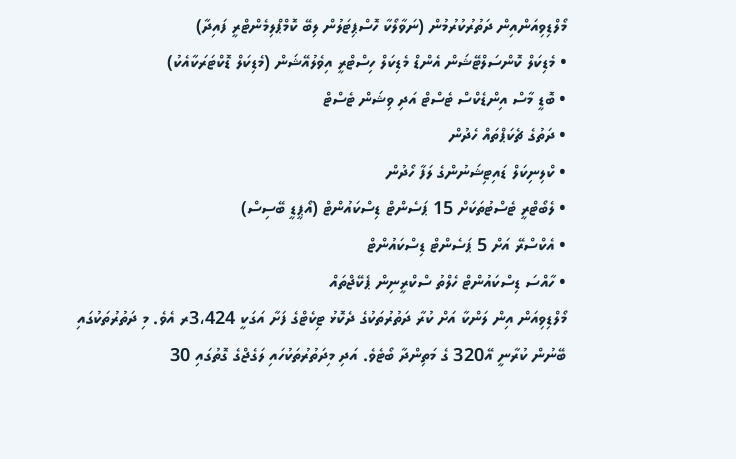މޯލްޑިވިއަންއިން ދަތުރުކުރުމުން (ނަވާލޯކާ ހޮސްޕިޓަލުން ލިބޭ ކޮމްޕްލިމެންޓްރީ ފައިދާ)
• މެޑިކަލް ކޮންސަލްޓޭޝަން އެންޑް މެޑިކަލް ހިސްޓްރީ އިވެލުއޭޝަން (މެޑިކަލް ޑޮކްޓަރަކާއެކު)
• ބޮޑީ މާސް އިންޑެކްސް ޓެސްޓް އަދި ވިޝަން ޓެސްޓް
• ދަތުގެ ޗެކަޕްތައް ހެދުން
• ކްލިނިކަލް ޑައިޓިޝަނުންގެ ލަފާ ހޯދުން
• ލެބޯޓްރީ ޓެސްޓުތަކަށް 15 ޕަސެންޓް ޑިސްކައުންޓް (އޯޕީޑީ ބޭސިސް)
• އެކްސްރޭ އަށް 5 ޕަސެންޓް ޑިސްކައުންޓް
• ހާއްސަ ޑިސްކައުންޓް ހެލްތު ސްކްރީނިން ޕެކޭޖްތައް
މޯލްޑިވިއަން އިން ލަންކާ އަށް ކުރާ ދަތުރުތަކުގެ ދެކޮޅު ޓިކެޓްގެ ފަށާ އަގަކީ 3،424ރ އެވެ. މި ދަތުރުތަކުގައި ބޭނުން ކުރާނީ އޭ320 ގެ މަތިންދާ ބޯޓެވެ. އަދި މިދަތުރުތަކުހައި ލަގެޖްގެ ގޮތުގައި 30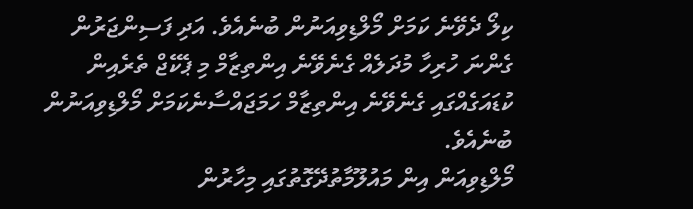ކިލޯ ދެވޭނެ ކަމަށް މޯލްޑިވިއަނުން ބުނެއެވެ. އަދި ފަސިންޖަރުން ގެންނަ ހުރިހާ މުދަލެއް ގެނެވޭނެ އިންތިޒާމް މި ޕެކޭޖް ތެރެއިން ކުޑައަގެއްގައި ގެނެވޭނެ އިންތިޒާމް ހަމަޖައްސާނެކަމަށް މޯލްޑިވިއަނުން ބުނެއެވެ.
މޯލްޑިވިއަން އިން މައުލޫމާތުދޭގޮތުގައި މިހާރުން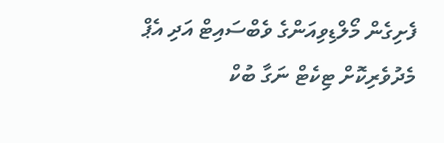ފެށިގެން މޯލްޑިވިއަންގެ ވެބްސައިޓް އަދި އެޕް މެދުވެރިކޮށް ޓިކެޓް ނަގާ ބުކް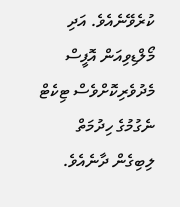ކުރެވޭނެއެވެ. އަދި މޯލްޑިވިއަން އޮފީސް މެދުވެރިކޮށްވެސް ޓިކެޓް ނެގުމުގެ ހިދުމަތް ލިބިގެން ދާނެއެވެ.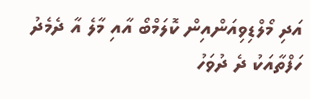އަދި މޯލްޑިވިއަންއިން ކޮލަމްބޯ އާއި މާލެ އާ ދެމެދު ހަފްތާއަކު ދެ ދުވަހު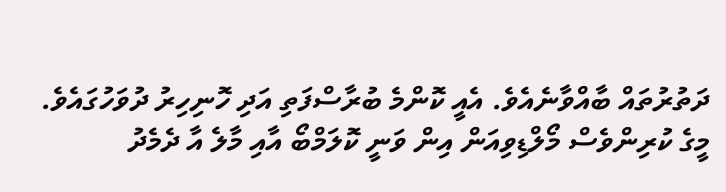ދަތުރުތައް ބާއްވާނެއެވެ. އެއީ ކޮންމެ ބުރާސްފަތި އަދި ހޮނިހިރު ދުވަހުގައެވެ.
މީގެ ކުރިންވެސް މޯލްޑިވިއަން އިން ވަނީ ކޮލަމްބޯ އާއި މާލެ އާ ދެމެދު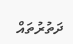ދަތުރުތައް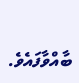ބާއްވާފައެވެ.